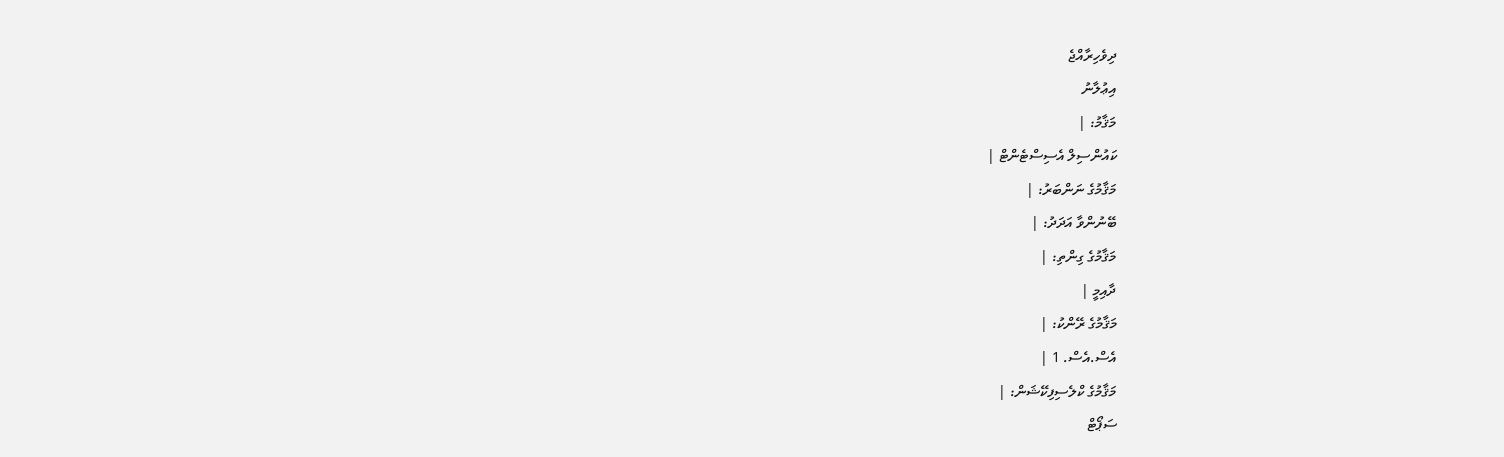ދިވެހިރާއްޖެ
އިޢުލާނު
މަޤާމު: |
ކައުންސިލް އެސިސްޓެންޓް |
މަޤާމުގެ ނަންބަރު: |
ބޭނުންވާ އަދަދު: |
މަޤާމުގެ ގިންތި: |
ދާއިމީ |
މަޤާމުގެ ރޭންކު: |
އެސް.އެސް. 1 |
މަޤާމުގެ ކްލެސިފިކޭޝަން: |
ސަޕޯޓް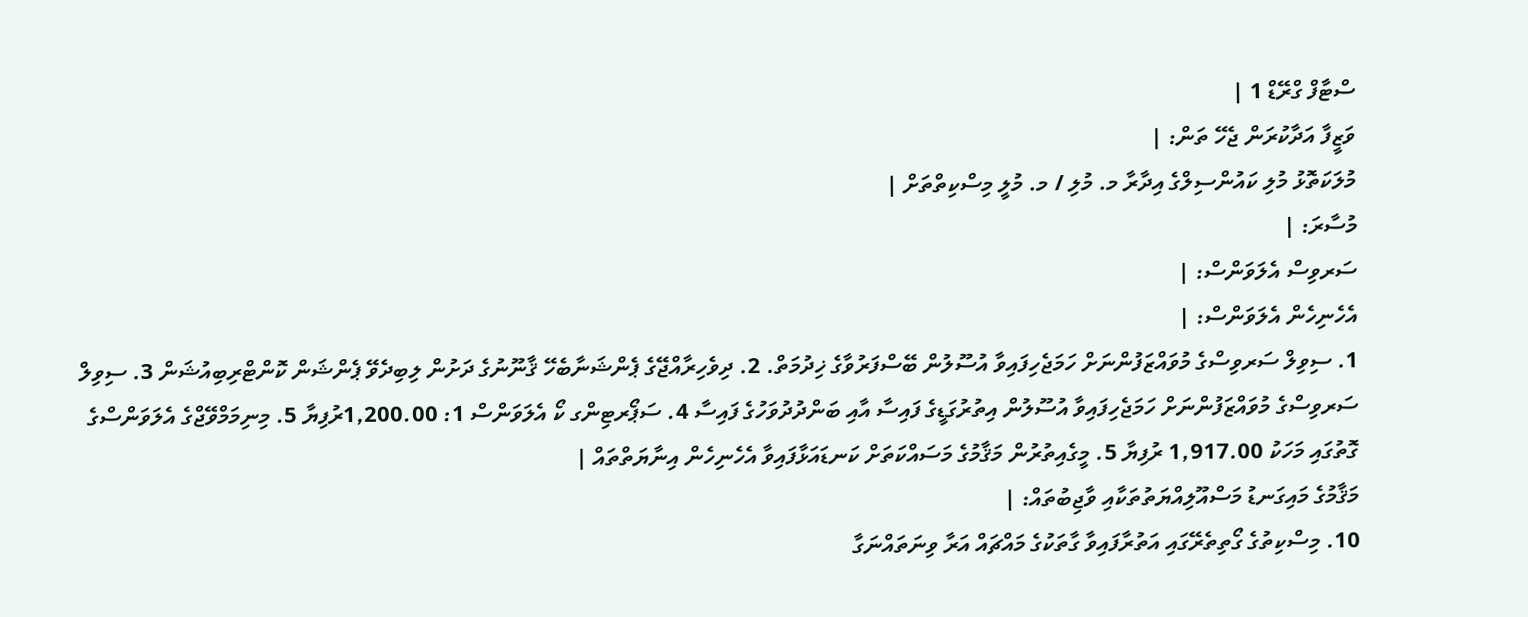ސްޓާފް ގްރޭޑް 1 |
ވަޒީފާ އަދާކުރަން ޖެހޭ ތަން: |
މުލަކަތޮޅު މުލި ކައުންސިލްގެ އިދާރާ މ. މުލި / މ. މުލީ މިސްކިތްތަށް |
މުސާރަ: |
ސަރވިސް އެލަވަންސް: |
އެހެނިހެން އެލަވަންސް: |
1. ސިވިލް ސަރވިސްގެ މުވައްޒަފުންނަށް ހަމަޖެހިފައިވާ އުސޫލުން ބޭސްފަރުވާގެ ޚިދުމަތް. 2. ދިވެހިރާއްޖޭގެ ޕެންޝަނާބެހޭ ޤާނޫނުގެ ދަށުން ލިބިދެވޭ ޕެންޝަން ކޮންޓްރިބިއުޝަން 3. ސިވިލް ސަރވިސްގެ މުވައްޒަފުންނަށް ހަމަޖެހިފައިވާ އުސޫލުން އިތުރުގަޑީގެ ފައިސާ އާއި ބަންދުދުވަހުގެ ފައިސާ 4. ސަޕޯރޓިންގ ކޯ އެލަވަންސް 1: 1,200.00ރުފިޔާ 5. މިނިމަމްވޭޖްގެ އެލަވަންސްގެ ގޮތުގައި މަހަކު 1,917.00 ރުފިޔާ 5. މީގެއިތުރުން މަޤާމުގެ މަސައްކަތަށް ކަނޑައަޅާފައިވާ އެހެނިހެން އިނާޔަތްތައް |
މަޤާމުގެ މައިގަނޑު މަސްއޫލިއްޔަތުތަކާއި ވާޖިބުތައް: |
10. މިސްކިތުގެ ގޯތިތެރޭގައި އަތުރާފައިވާ ގާތަކުގެ މައްޗައް އަރާ ވިނަތައްނަގާ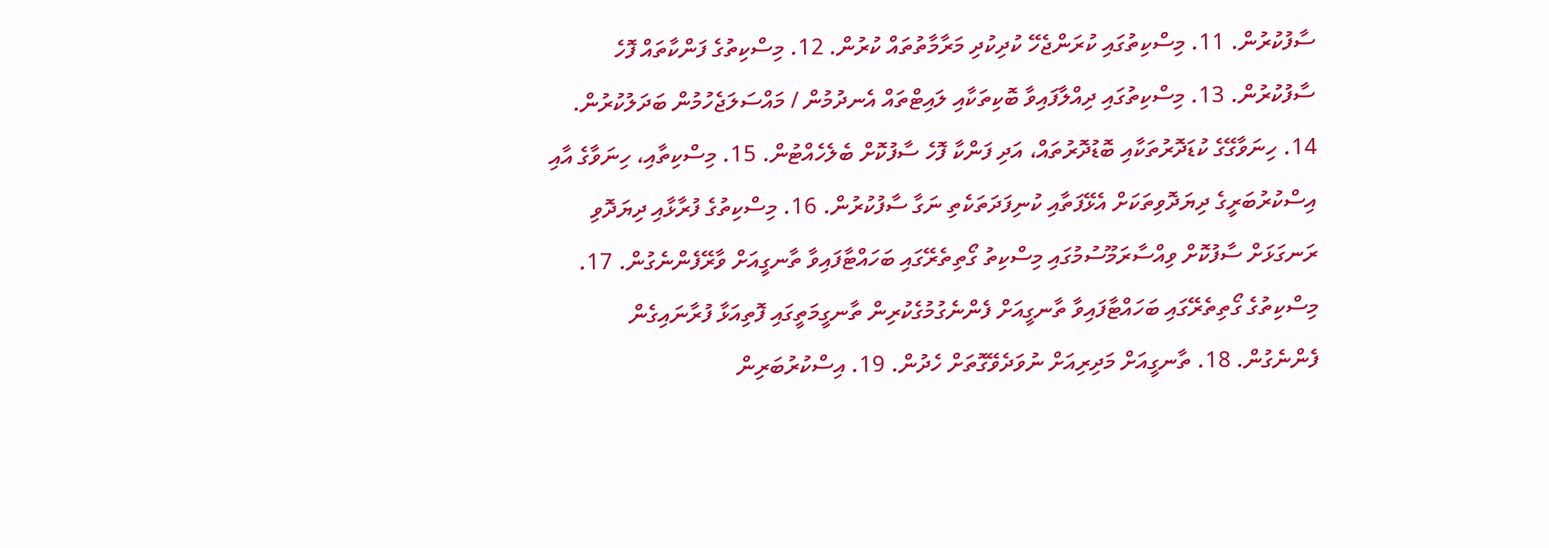ސާފުކުރުން. 11. މިސްކިތުގައި ކުރަންޖެހޭ ކުދިކުދި މަރާމާތުތައް ކުރުން. 12. މިސްކިތުގެ ފަންކާތައް ފޮހެ ސާފުކުރުން. 13. މިސްކިތުގައި ދިއްލާފައިވާ ބޮކިތަކާއި ލައިޓްތައް އެނދުމުން / މައްސަލަޖެހުމުން ބަދަލުކުރުން. 14. ހިނަވާގޭގެ ކުޑަދޮރުތަކާއި ބޮޑުދޮރުތައް، އަދި ފަންކާ ފޮހެ ސާފުކޮށް ބެލެހެއްޓުން. 15. މިސްކިތާއި، ހިނަވާގެ އާއި އިސްކުރުބަރީގެ ދިޔަދޮވިތަކަށް އެޅޭފަތާއި ކުނިފަދަތަކެތި ނަގާ ސާފުކުރުން. 16. މިސްކިތުގެ ފުރާޅާއި ދިޔަދޮވި ރަނގަޅަށް ސާފުކޮށް ވިއްސާރަމޫސުމުގައި މިސްކިތު ގޯތިތެރޭގައި ބަހައްޓާފައިވާ ތާނގީއަށް ވާރޭފެންނެގުން. 17. މިސްކިތުގެ ގޯތިތެރޭގައި ބަހައްޓާފައިވާ ތާނގީއަށް ފެންނެގުމުގެކުރިން ތާނގީމަތީގައި ފޮތިއަޅާ ފުރާނައިގެން ފެންނެގުން. 18. ތާނގީއަށް މަދިރިއަށް ނުވަދެވޭގޮތަށް ހެދުން. 19. އިސްކުރުބަރިން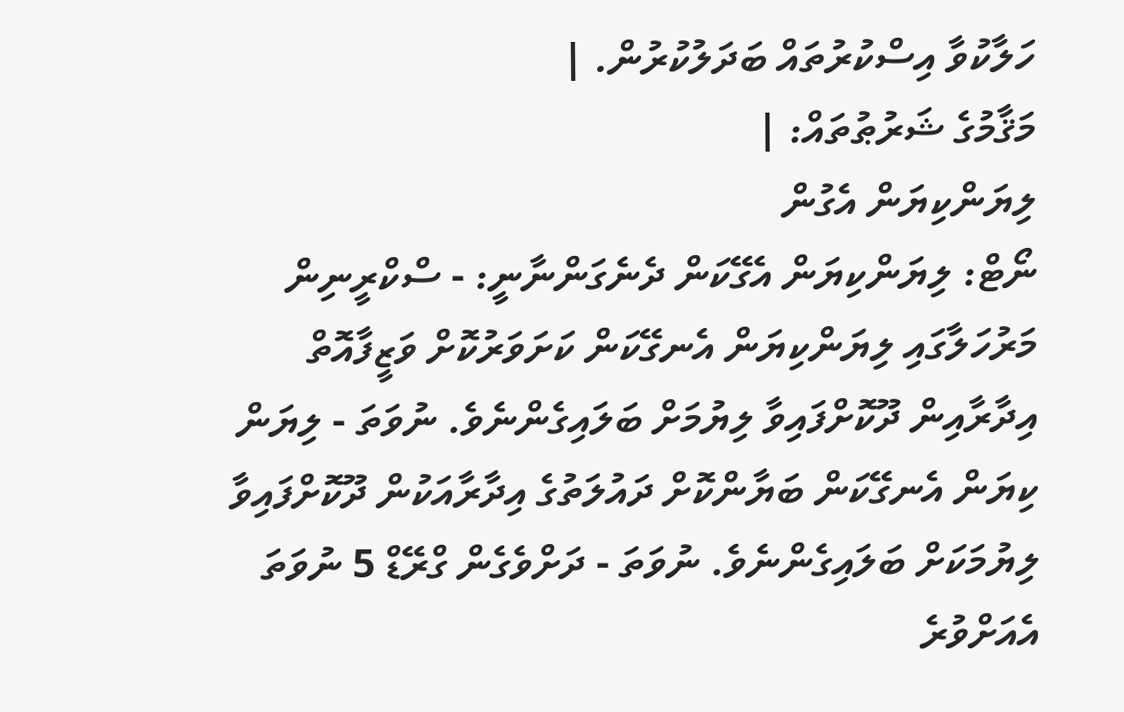ހަލާކުވާ އިސްކުރުތައް ބަދަލުކުރުން. |
މަޤާމުގެ ޝަރުޠުތައް: |
ލިޔަންކިޔަން އެގުން
ނޯޓް: ލިޔަންކިޔަން އެގޭކަން ދެނެގަންނާނީ: - ސްކްރީނިން މަރުހަލާގައި ލިޔަންކިޔަން އެނގޭކަން ކަށަވަރުކޮށް ވަޒީފާއޮތް އިދާރާއިން ދޫކޮށްފައިވާ ލިޔުމަށް ބަލައިގެންނެވެ. ނުވަތަ - ލިޔަން ކިޔަން އެނގޭކަން ބަޔާންކޮށް ދައުލަތުގެ އިދާރާއަކުން ދޫކޮށްފައިވާ ލިޔުމަކަށް ބަލައިގެންނެވެ. ނުވަތަ - ދަށްވެގެން ގްރޭޑް 5 ނުވަތަ އެއަށްވުރެ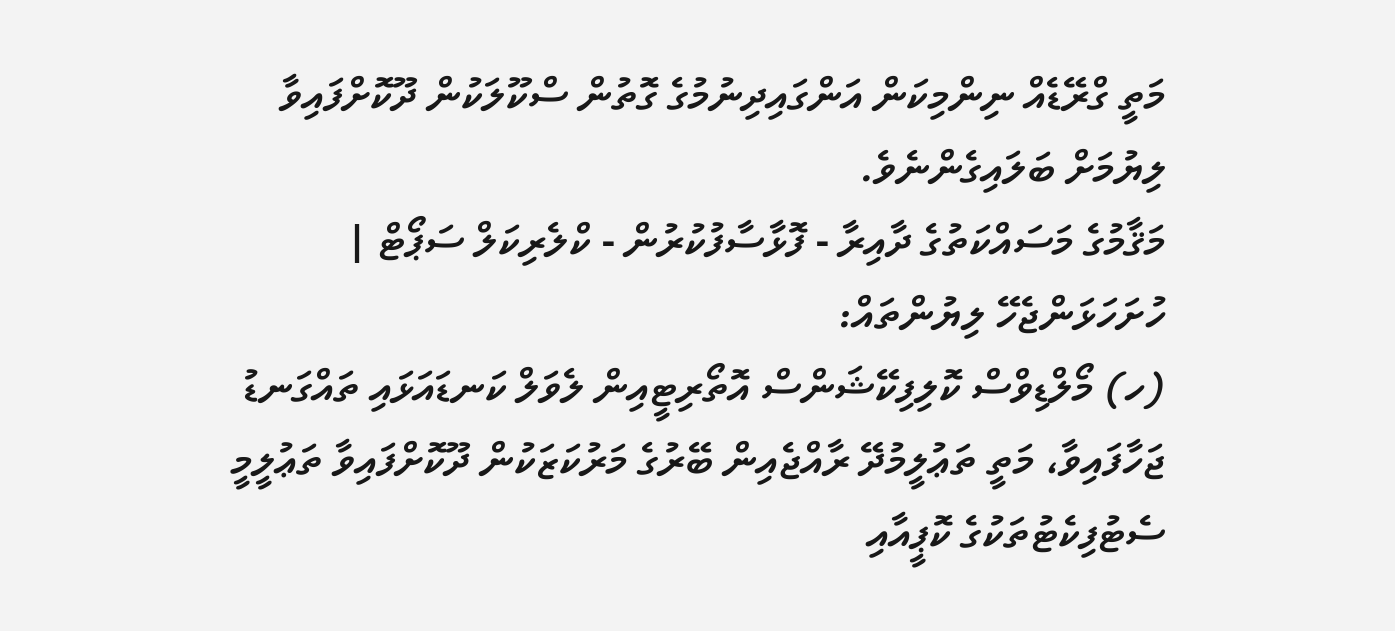މަތީ ގްރޭޑެއް ނިންމިކަން އަންގައިދިނުމުގެ ގޮތުން ސްކޫލަކުން ދޫކޮށްފައިވާ ލިޔުމަށް ބަލައިގެންނެވެ.
މަޤާމުގެ މަސައްކަތުގެ ދާއިރާ - ފޮޅާސާފުކުރުން - ކްލެރިކަލް ސަޕޯޓް |
ހުށަހަޅަންޖެހޭ ލިޔުންތައް:
(ހ) މޯލްޑިވްސް ކޮލިފިކޭޝަންސް އޮތޯރިޓީއިން ލެވަލް ކަނޑައަޅައި ތައްގަނޑު ޖަހާފައިވާ، މަތީ ތަޢުލީމުދޭ ރާއްޖެއިން ބޭރުގެ މަރުކަޒަކުން ދޫކޮށްފައިވާ ތަޢުލީމީ ސެޓުފިކެޓުތަކުގެ ކޮޕީއާއި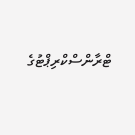ޓްރާންސްކްރިޕްޓުގެ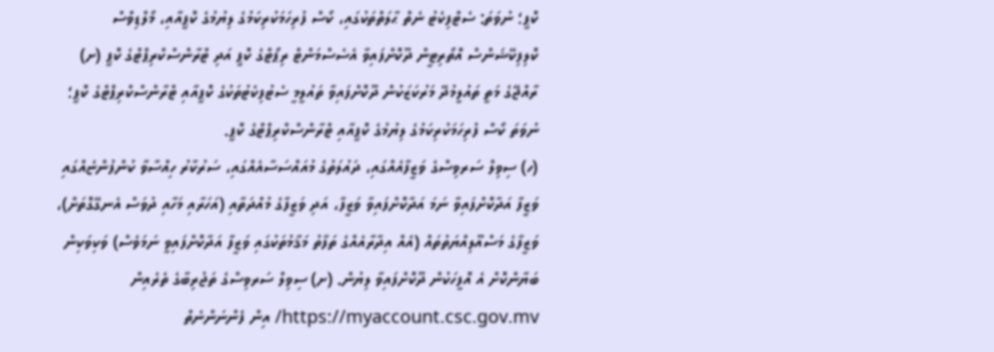ކޮޕީ؛ ނުވަތަ: ސެޓްފިކެޓު ނެތް ޙާލަތްތަކުގައި، ކޯސް ފުރިހަމަކުރިކަމުގެ ލިޔުމުގެ ކޮޕީއާއި، މޯލްޑިވްސް ކޮލިފިކޭޝަންސް އޮތޯރިޓީން ދޫކޮށްފައިވާ އެސެސްމަންޓް ރިޕޯޓްގެ ކޮޕީ އަދި ޓްރާންސްކްރިޕްޓްގެ ކޮޕީ (ށ) ރާއްޖޭގެ މަތީ ތައުލީމުދޭ މަރުކަޒަކުން ދޫކޮށްފައިވާ ތައުލީމީ ސެޓުފިކެޓުތަކުގެ ކޮޕީއާއި ޓްރާންސްކްރިޕްޓްގެ ކޮޕީ؛ ނުވަތަ ކޯސް ފުރިހަމަކުރިކަމުގެ ލިޔުމުގެ ކޮޕީއާއި ޓްރާންސްކްރިޕްޓްގެ ކޮޕީ.
(ހ) ސިވިލް ސަރވިސްގެ ވަޒީފާއެއްގައި، ދައުލަތުގެ މުއައްސަސާއެއްގައި، ސަރުކާރު ހިއްސާވާ ކުންފުންޏެއްގައި ވަޒީފާ އަދާކޮށްފައިވާ ނަމަ އަދާކޮށްފައިވާ ވަޒީފާ، އަދި ވަޒީފާގެ މުއްދަތާއި (އަހަރާއި މަހާއި ދުވަސް އެނގޭގޮތަށް)، ވަޒީފާގެ މަސްއޫލިއްޔަތުތައް (އެއް އިދާރާއެއްގެ ތަފާތު މަޤާމުތަކުގައި ވަޒީފާ އަދާކޮށްފައިވީ ނަމަވެސް) ވަކިވަކިން ބަޔާންކޮށް އެ އޮފީހަކުން ދޫކޮށްފައިވާ ލިޔުން. (ށ) ސިވިލް ސަރވިސްގެ ތަޖުރިބާގެ ތެރެއިން https://myaccount.csc.gov.mv/ އިން ފެންނަންނެތް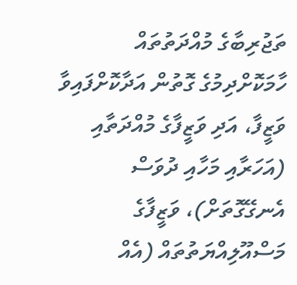ތަޖުރިބާގެ މުއްދަތުތައް ހާމަކޮށްދިމުގެ ގޮތުން އަދާކޮށްފައިވާ ވަޒީފާ، އަދި ވަޒީފާގެ މުއްދަތާއި (އަހަރާއި މަހާއި ދުވަސް އެނގޭގޮތަށް)، ވަޒީފާގެ މަސްއޫލިއްޔަތުތައް (އެއް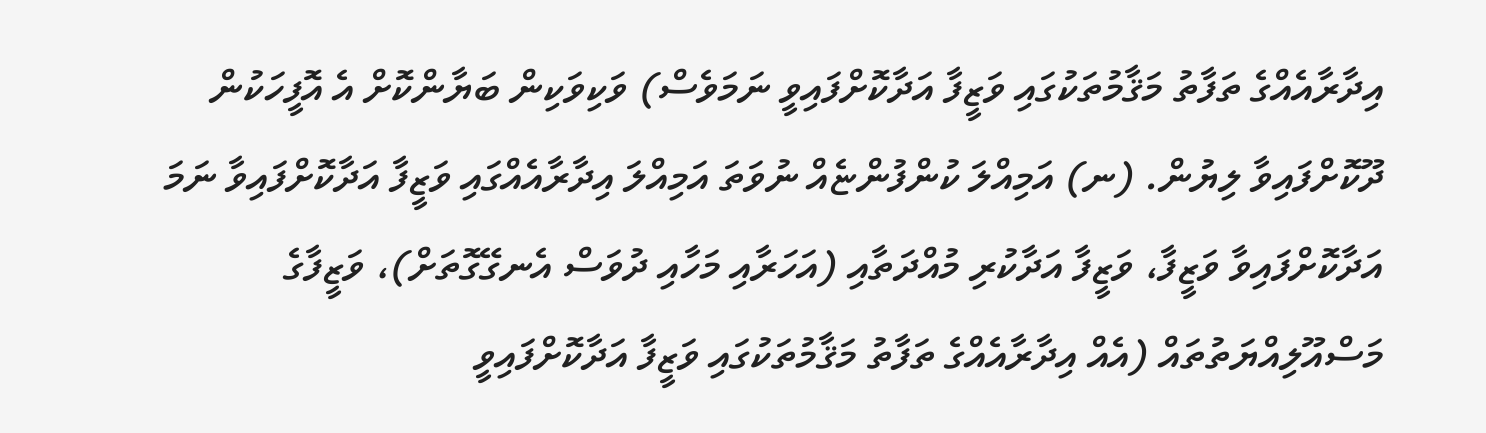އިދާރާއެއްގެ ތަފާތު މަޤާމުތަކުގައި ވަޒީފާ އަދާކޮށްފައިވީ ނަމަވެސް) ވަކިވަކިން ބަޔާންކޮށް އެ އޮފީހަކުން ދޫކޮށްފައިވާ ލިޔުން. (ނ) އަމިއްލަ ކުންފުންޏެއް ނުވަތަ އަމިއްލަ އިދާރާއެއްގައި ވަޒީފާ އަދާކޮށްފައިވާ ނަމަ އަދާކޮށްފައިވާ ވަޒީފާ، ވަޒީފާ އަދާކުރި މުއްދަތާއި (އަހަރާއި މަހާއި ދުވަސް އެނގޭގޮތަށް)، ވަޒީފާގެ މަސްއޫލިއްޔަތުތައް (އެއް އިދާރާއެއްގެ ތަފާތު މަޤާމުތަކުގައި ވަޒީފާ އަދާކޮށްފައިވީ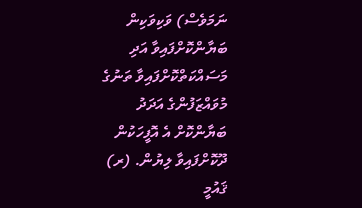ނަމަވެސް) ވަކިވަކިން ބަޔާންކޮށްފައިވާ އަދި މަސައްކަތްކޮށްފައިވާ ތަނުގެ މުވައްޒަފުންގެ އަދަދު ބަޔާންކޮށް އެ އޮފީހަކުން ދޫކޮށްފައިވާ ލިޔުން. (ރ) ޤައުމީ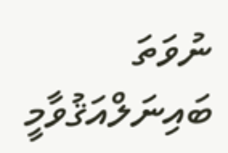ނުވަތަ ބައިނަލްއަޤުވާމީ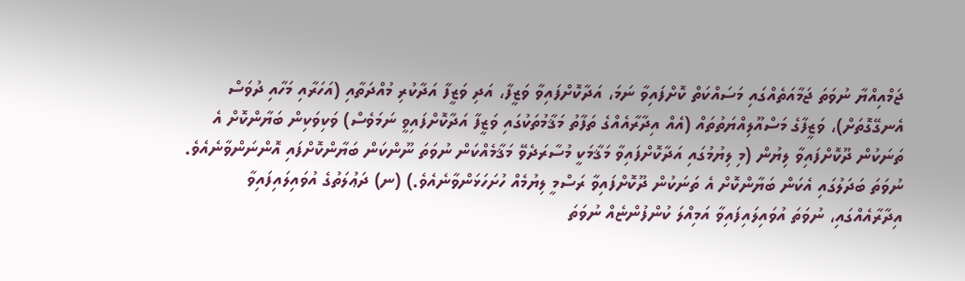ޖަމްއިއްޔާ ނުވަތަ ޖަމާއަތެއްގައި މަސައްކަތް ކޮށްފައިވާ ނަމަ، އަދާކޮށްފައިވާ ވަޒީފާ، އަދި ވަޒީފާ އަދާކުރި މުއްދަތާއި (އަހަރާއި މަހާއި ދުވަސް އެނގޭގޮތަށް)، ވަޒީފާގެ މަސްއޫލިއްޔަތުތައް (އެއް އިދާރާއެއްގެ ތަފާތު މަޤާމުތަކުގައި ވަޒީފާ އަދާކޮށްފައިވީ ނަމަވެސް) ވަކިވަކިން ބަޔާންކޮށް އެ ތަނަކުން ދޫކޮށްފައިވާ ލިޔުން (މި ލިޔުމުގައި އަދާކޮށްފައިވާ މަޤާމަކީ މުސާރަދެވޭ މަޤާމެއްކަން ނުވަތަ ނޫންކަން ބަޔާންކޮށްފައި އޮންނަންވާނެއެވެ. ނުވަތަ ބަދަލުގައި އެކަން ބަޔާންކޮށް އެ ތަނަކުން ދޫކޮށްފައިވާ ރަސްމީ ލިޔުމެއް ހުށަހަޅަންވާނެއެވެ.) (ނ) ދަޢުލަތުގެ އުވައިލައިފައިވާ އިދާރާއެއްގައި، ނުވަތަ އުވައިލައިފައިވާ އަމިއްލަ ކުންފުންޏެއް ނުވަތަ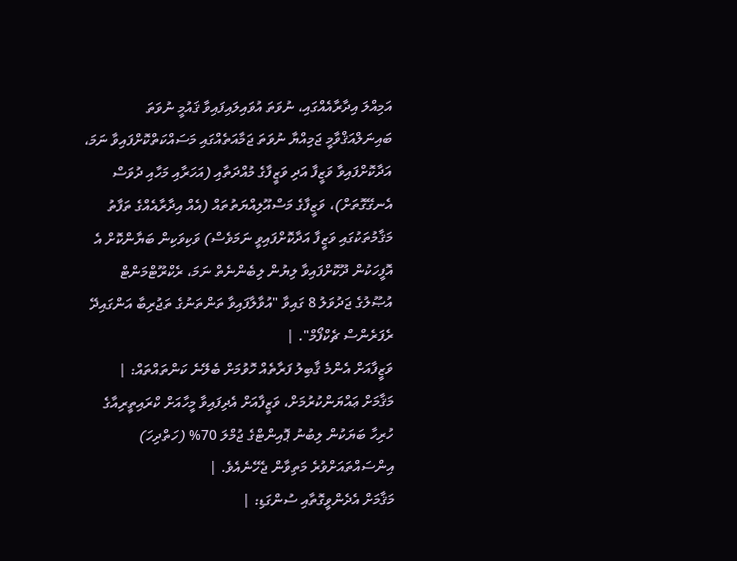އަމިއްލަ އިދާރާއެއްގައި، ނުވަތަ އުވައިލައިފައިވާ ޤައުމީ ނުވަތަ ބައިނަލްއަޤްވާމީ ޖަމިއްޔާ ނުވަތަ ޖަމާއަތެއްގައި މަސައްކަތްކޮށްފައިވާ ނަމަ، އަދާކޮށްފައިވާ ވަޒީފާ އަދި ވަޒީފާގެ މުއްދަތާއި (އަހަރާއި މަހާއި ދުވަސް އެނގޭގޮތަށް)، ވަޒީފާގެ މަސްއޫލިއްޔަތުތައް (އެއް އިދާރާއެއްގެ ތަފާތު މަޤާމުތަކުގައި ވަޒީފާ އަދާކޮށްފައިވީ ނަމަވެސް) ވަކިވަކިން ބަޔާންކޮށް އެ އޮފީހަކުން ދޫކޮށްފައިވާ ލިޔުން ލިބެންނެތް ނަމަ، ރެކްރޫޓްމަންޓް އުޞޫލުގެ ޖަދުވަލު 8 ގައިވާ "އުވާލާފައިވާ ތަންތަނުގެ ތަޖުރިބާ އަންގައިދޭ ރެފަރެންސް ޗެކްފޯމް". |
ވަޒީފާއަށް އެންމެ ޤާބިލު ފަރާތެއް ހޮވުމަށް ބެލޭނެ ކަންތައްތައް: |
މަޤާމަށް ޢައްޔަންކުރުމަށް، ވަޒީފާއަށް އެދިފައިވާ މީހާއަށް ކްރައިތީރިއާގެ ހުރިހާ ބަޔަކުން ލިބުނު ޕޮއިންޓްގެ ޖުމްލަ 70% (ހަތްދިހަ) އިންސައްތައަށްވުރެ މަތިވާން ޖެހޭނެއެވެ. |
މަޤާމަށް އެދެންވީގޮތާއި ސުންގަޑި: |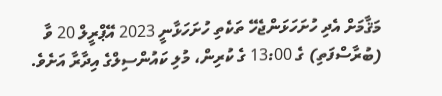މަޤާމަށް އެދި ހުށަހަޅަންޖެހޭ ތަކެތި ހުށަހަޅާނީ 2023 އޭޕްރީލް 20 ވާ (ބުރާސްފަތި) ގެ 13:00 ގެ ކުރިން، މުލި ކައުންސިލްގެ އިދާރާ އަށެވެ.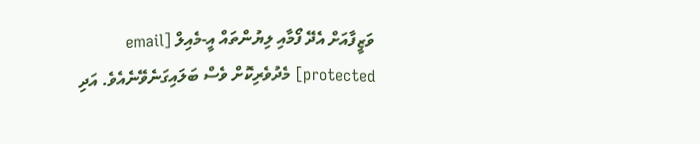ވަޒީފާއަށް އެދޭ ފޯމާއި ލިޔުންތައް އީ-މެއިލް [email protected] މެދުވެރިކޮށް ވެސް ބަލައިގަނެވޭނެއެވެ. އަދި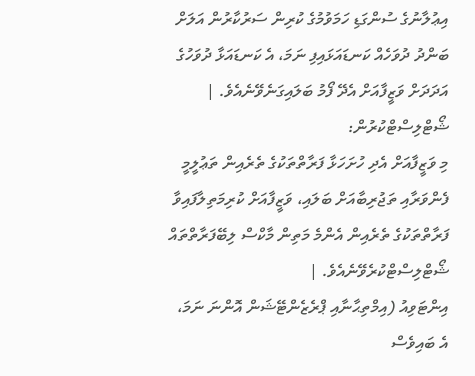އިޢުލާނުގެ ސުންގަޑި ހަމަވުމުގެ ކުރިން ސަރުކާރުން އަލަށް ބަންދު ދުވަހެއް ކަނޑައަޅައިފި ނަމަ، އެ ކަނޑައަޅާ ދުވަހުގެ އަދަދަށް ވަޒީފާއަށް އެދޭ ފޯމު ބަލައިގަނެވޭނެއެވެ. |
ޝޯޓްލިސްޓްކުރުން:
މި ވަޒީފާއަށް އެދި ހުށަހަޅާ ފަރާތްތަކުގެ ތެރެއިން ތަޢުލީމީ ފެންވަރާއި ތަޖުރިބާއަށް ބަލައި، ވަޒީފާއަށް ކުރިމަތިލާފައިވާ ފަރާތްތަކުގެ ތެރެއިން އެންމެ މަތިން މާކްސް ލިބޭފަރާތްތައް ޝޯޓްލިސްޓްކުރެވޭނެއެވެ. |
އިންޓަވިއު (އިމްތިޙާނާއި ޕްރެޒެންޓޭޝަން އޮންނަ ނަމަ، އެ ބައިވެސް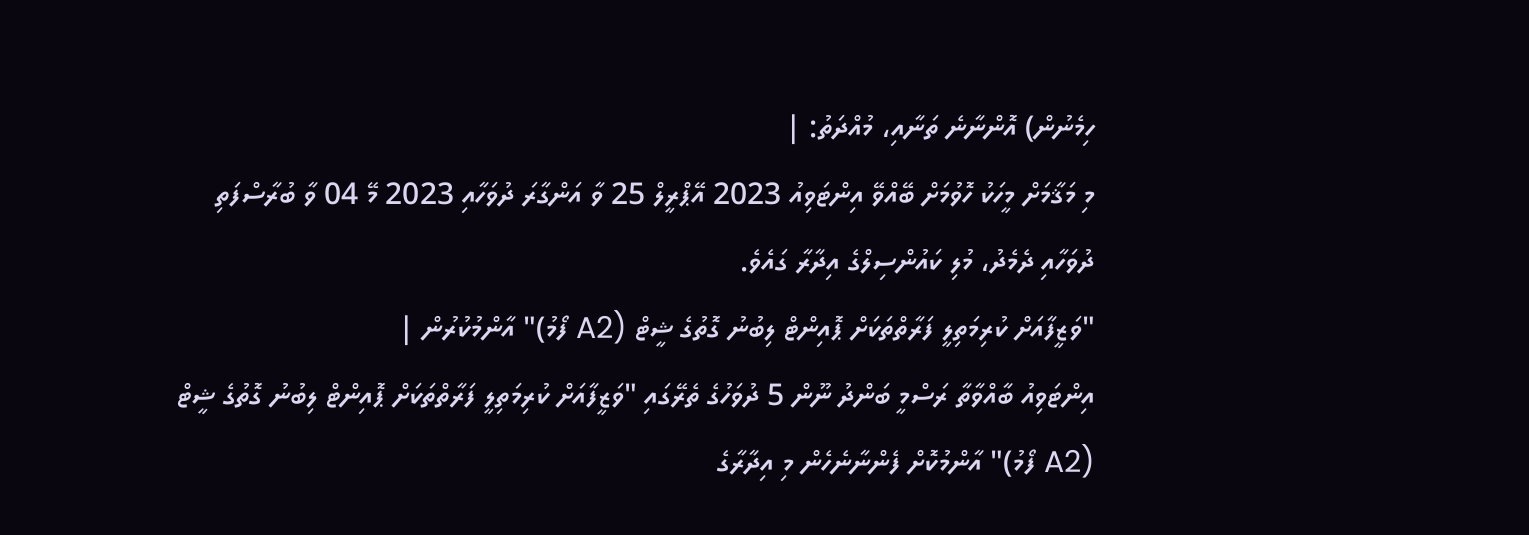ހިމެނުން) އޮންނާނެ ތަނާއި، މުއްދަތު: |
މި މަޤާމަށް މީހަކު ހޮވުމަށް ބޭއްވޭ އިންޓަވިއު 2023 އޭޕްރީލް 25 ވާ އަންގާރަ ދުވަހާއި 2023 މޭ 04 ވާ ބުރާސްފަތި ދުވަހާއި ދެމެދު، މުލި ކައުންސިލްގެ އިދާރާ ގައެވެ.
"ވަޒީފާއަށް ކުރިމަތިލީ ފަރާތްތަކަށް ޕޮއިންޓް ލިބުނު ގޮތުގެ ޝީޓް (A2 ފޯމު)" އާންމުކުރުން |
އިންޓަވިއު ބާއްވާތާ ރަސްމީ ބަންދު ނޫން 5 ދުވަހުގެ ތެރޭގައި "ވަޒީފާއަށް ކުރިމަތިލީ ފަރާތްތަކަށް ޕޮއިންޓް ލިބުނު ގޮތުގެ ޝީޓް (A2 ފޯމު)" އާންމުކޮށް ފެންނާނެހެން މި އިދާރާގެ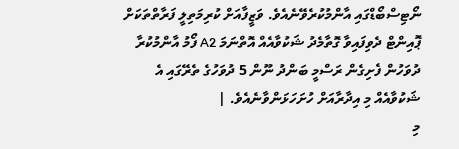ނޯޓިސްބޯޑްގައި އާންމުކުރެވޭނެއެވެ. ވަޒީފާއަށް ކުރިމަތިލީ ފަރާތްތަކަށް ޕޮއިންޓް ދެވިފައިވާ ގޮތާމެދު ޝަކުވާއެއް އޮތްނަމަ A2 ފޯމު އާންމުކުރާ ދުވަހުން ފެށިގެން ރަސްމީ ބަންދު ނޫން 5 ދުވަހުގެ ތެރޭގައި އެ ޝަކުވާއެއް މި އިދާރާއަށް ހުށަހަޅަންވާނެއެވެ. |
މި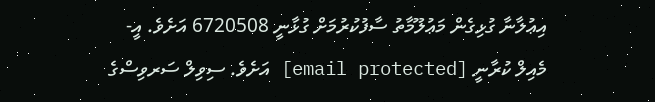އިޢުލާނާ ގުޅިގެން މަޢުލޫމާތު ސާފުކުރުމަށް ގުޅާނީ 6720508 އަށެވެ. އީ-މެއިލް ކުރާނީ [email protected] އަށެވެ. ސިވިލް ސަރވިސްގެ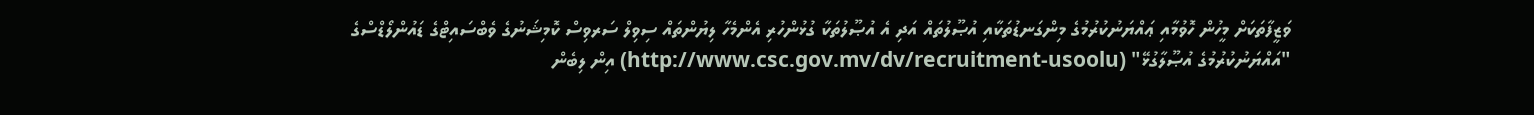ވަޒީފާތަކަށް މީހުން ހޮވުމާއި ޢައްޔަނުކުރުމުގެ މިންގަނޑުތަކާއި އުޞޫލުތައް އަދި އެ އުޞޫލުތަކާ ގުޅުންހުރި އެންމެހާ ލިޔުންތައް ސިވިލް ސަރވިސް ކޮމިޝަނުގެ ވެބްސައިޓްގެ ޑައުންލޯޑްސްގެ "އައްޔަނުކުރުމުގެ އުޞޫލާގުޅޭ" (http://www.csc.gov.mv/dv/recruitment-usoolu) އިން ލިބެން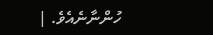ހުންނާނެއެވެ. |